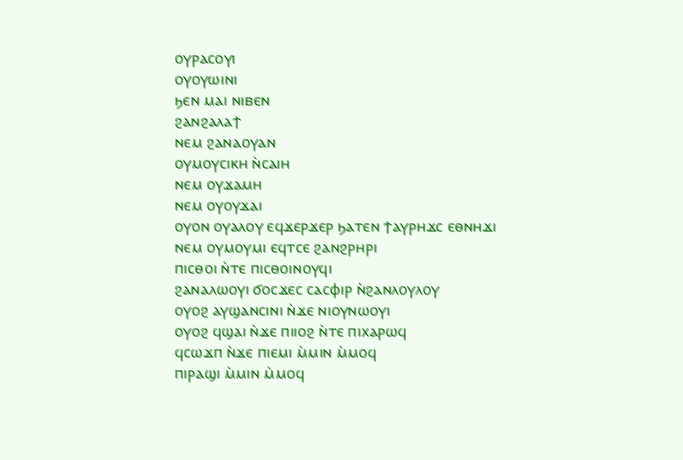ⲟⲩⲣⲁⲥⲟⲩⲓ
ⲟⲩⲟⲩⲱⲓⲛⲓ
ϧⲉⲛ ⲙⲁⲓ ⲛⲓⲃⲉⲛ
ϩⲁⲛϩⲁⲗⲁϯ
ⲛⲉⲙ ϩⲁⲛⲁⲟⲩⲁⲛ
ⲟⲩⲙⲟⲩⲥⲓⲕⲏ ⲛ̀ⲥⲁⲓⲏ
ⲛⲉⲙ ⲟⲩϫⲁⲙⲏ
ⲛⲉⲙ ⲟⲩⲟⲩϫⲁⲓ
ⲟⲩⲟⲛ ⲟⲩⲁⲗⲟⲩ ⲉϥϫⲉⲣϫⲉⲣ ϧⲁⲧⲉⲛ ϯⲁⲩⲣⲏϫⲥ ⲉⲑⲛⲏϫⲓ
ⲛⲉⲙ ⲟⲩⲙⲟⲩⲙⲓ ⲉϥⲧⲥⲉ ϩⲁⲛϩⲣⲏⲣⲓ
ⲡⲓⲥⲑⲟⲓ ⲛ̀ⲧⲉ ⲡⲓⲥⲑⲟⲓⲛⲟⲩϥⲓ
ϩⲁⲛⲁⲗⲱⲟⲩⲓ ϭⲟⲥϫⲉⲥ ⲥⲁⲥⲫⲓⲣ ⲛ̀ϩⲁⲛⲗⲟⲩⲗⲟⲩ
ⲟⲩⲟϩ ⲁⲩϣⲁⲛⲥⲓⲛⲓ ⲛ̀ϫⲉ ⲛⲓⲟⲩⲛⲱⲟⲩⲓ
ⲟⲩⲟϩ ϥϣⲁⲓ ⲛ̀ϫⲉ ⲡⲓⲓⲟϩ ⲛ̀ⲧⲉ ⲡⲓⲭⲁⲣⲱϥ
ϥⲥⲱϫⲡ ⲛ̀ϫⲉ ⲡⲓⲉⲙⲓ ⲙ̀ⲙⲓⲛ ⲙ̀ⲙⲟϥ
ⲡⲓⲣⲁϣⲓ ⲙ̀ⲙⲓⲛ ⲙ̀ⲙⲟϥ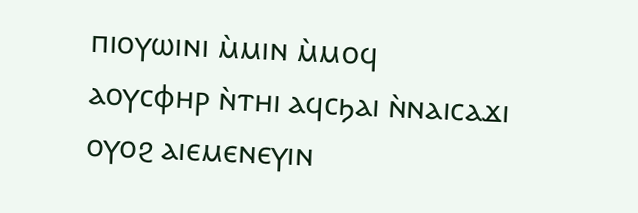ⲡⲓⲟⲩⲱⲓⲛⲓ ⲙ̀ⲙⲓⲛ ⲙ̀ⲙⲟϥ
ⲁⲟⲩⲥⲫⲏⲣ ⲛ̀ⲧⲏⲓ ⲁϥⲥϧⲁⲓ ⲛ̀ⲛⲁⲓⲥⲁϫⲓ ⲟⲩⲟϩ ⲁⲓⲉⲙⲉⲛⲉⲩⲓⲛ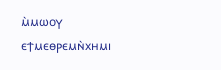ⲙ̀ⲙⲱⲟⲩ ⲉϯⲙⲉⲑⲣⲉⲙⲛ̀ⲭⲏⲙⲓ